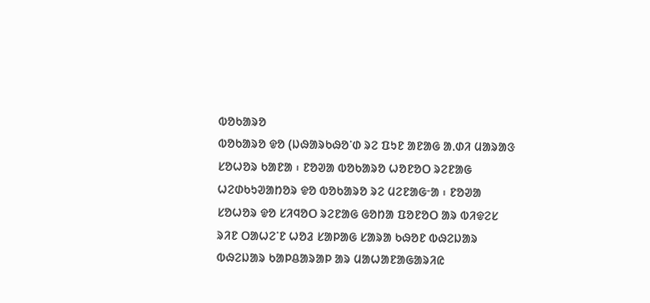ᱵᱚᱠᱟᱨᱚ
ᱵᱚᱠᱟᱨᱚ ᱫᱚ (ᱡᱷᱟᱨᱠᱷᱚᱸᱰ ᱨᱮ ᱯᱩᱱ ᱟᱱᱟᱜ ᱟᱹᱰᱤ ᱢᱟᱨᱟᱝ ᱥᱚᱦᱚᱨ ᱠᱟᱱᱟ ᱾ ᱱᱚᱣᱟ ᱵᱚᱠᱟᱨᱚ ᱦᱚᱱᱚᱛ ᱨᱮᱱᱟᱜ ᱦᱮᱰᱠᱩᱣᱟᱴᱚᱨ ᱫᱚ ᱵᱚᱠᱟᱨᱚ ᱨᱮ ᱢᱮᱱᱟᱜᱼᱟ ᱾ ᱱᱚᱣᱟ ᱥᱚᱦᱚᱨ ᱫᱚ ᱥᱤᱧᱚᱛ ᱨᱮᱱᱟᱜ ᱜᱚᱴᱟ ᱯᱚᱱᱚᱛ ᱟᱨ ᱵᱤᱫᱮᱥ ᱨᱤᱱ ᱛᱟᱦᱮᱸᱱ ᱦᱚᱲ ᱥᱟᱞᱟᱜ ᱥᱟᱨᱟ ᱠᱷᱚᱱ ᱵᱷᱮᱡᱟᱨ ᱵᱷᱮᱡᱟᱨ ᱠᱟᱞᱪᱟᱨᱟᱞ ᱟᱨ ᱢᱟᱦᱟᱱᱟᱜᱟᱨᱤᱭ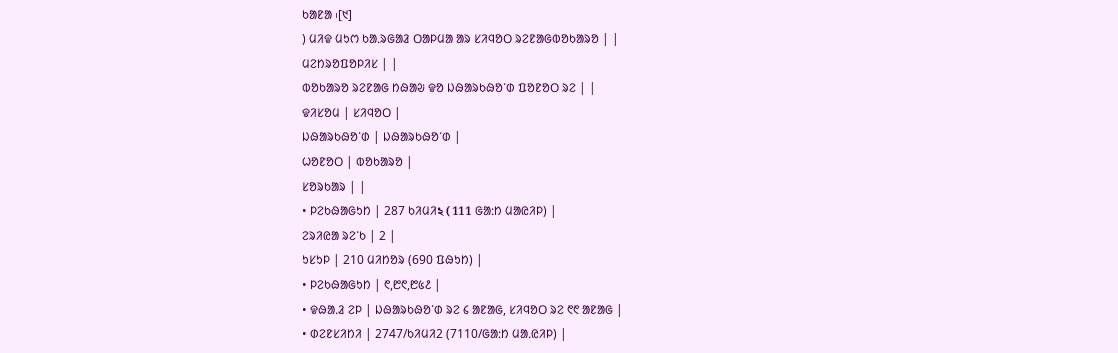ᱠᱟᱱᱟ ᱾[᱑]
) ᱢᱤᱫ ᱢᱩᱬ ᱠᱟᱹᱨᱜᱟᱲ ᱛᱟᱞᱢᱟ ᱟᱨ ᱥᱤᱧᱚᱛ ᱨᱮᱱᱟᱜᱵᱚᱠᱟᱨᱚ | |
ᱢᱮᱴᱨᱚᱯᱚᱞᱤᱥ | |
ᱵᱚᱠᱟᱨᱚ ᱨᱮᱱᱟᱜ ᱴᱷᱟᱶ ᱫᱚ ᱡᱷᱟᱨᱠᱷᱚᱸᱰ ᱯᱚᱱᱚᱛ ᱨᱮ | |
ᱫᱤᱥᱚᱢ | ᱥᱤᱧᱚᱛ |
ᱡᱷᱟᱨᱠᱷᱚᱸᱰ | ᱡᱷᱟᱨᱠᱷᱚᱸᱰ |
ᱦᱚᱱᱚᱛ | ᱵᱚᱠᱟᱨᱚ |
ᱥᱚᱨᱠᱟᱨ | |
• ᱞᱮᱠᱷᱟᱜᱩᱴ | 287 ᱠᱤᱢᱤ২ (111 ᱜᱟᱺᱴ ᱢᱟᱭᱤᱞ) |
ᱮᱨᱤᱭᱟ ᱨᱮᱸᱠ | 2 |
ᱩᱥᱩᱞ | 210 ᱢᱤᱴᱚᱨ (690 ᱯᱷᱩᱴ) |
• ᱞᱮᱠᱷᱟᱜᱩᱴ | ᱖,᱘᱖,᱘᱕᱒ |
• ᱫᱷᱟᱹᱲ ᱮᱞ | ᱡᱷᱟᱨᱠᱷᱚᱸᱰ ᱨᱮ ᱔ ᱟᱱᱟᱜ, ᱥᱤᱧᱚᱛ ᱨᱮ ᱖᱖ ᱟᱱᱟᱜ |
• ᱰᱮᱱᱥᱤᱴᱤ | 2747/ᱠᱤᱢᱤ2 (7110/ᱜᱟᱺᱴ ᱢᱟᱹᱭᱤᱞ) |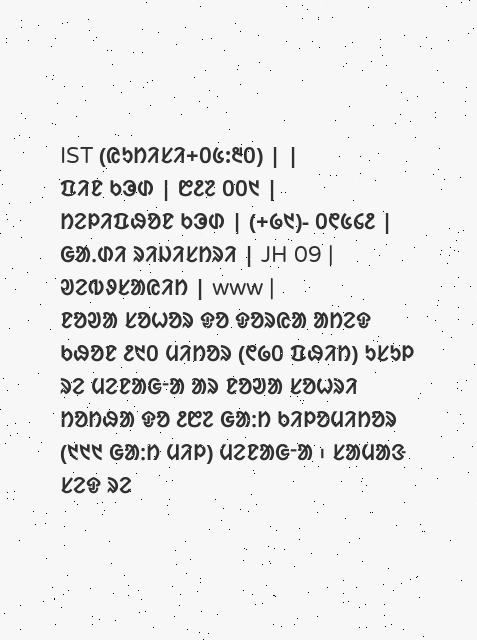IST (ᱭᱩᱴᱤᱥᱤ+᱐᱕:᱓᱐) | |
ᱯᱤᱱ ᱠᱳᱰ | ᱘᱒᱗ ᱐᱐᱑ |
ᱴᱮᱞᱤᱯᱷᱚᱱ ᱠᱳᱰ | (+᱙᱑)- ᱐᱖᱕᱔᱒ |
ᱜᱟᱹᱰᱤ ᱨᱤᱡᱤᱥᱴᱨᱤ | JH 09 |
ᱣᱮᱵᱽᱥᱟᱭᱤᱴ | www |
ᱱᱚᱣᱟ ᱥᱚᱦᱚᱨ ᱫᱚ ᱫᱚᱨᱭᱟ ᱟᱴᱮᱫ ᱠᱷᱚᱱ ᱒᱑᱐ ᱢᱤᱴᱚᱨ (᱖᱙᱐ ᱯᱷᱤᱴ) ᱩᱥᱩᱞ ᱨᱮ ᱢᱮᱱᱟᱜᱼᱟ ᱟᱨ ᱱᱚᱣᱟ ᱥᱚᱦᱨᱤ ᱴᱚᱴᱷᱟ ᱫᱚ ᱒᱘᱗ ᱜᱟᱺᱴ ᱠᱤᱞᱚᱢᱤᱴᱚᱨ (᱑᱑᱑ ᱜᱟᱺᱴ ᱢᱤᱞ) ᱢᱮᱱᱟᱜᱼᱟ ᱾ ᱥᱟᱢᱟᱝ ᱥᱮᱫ ᱨᱮ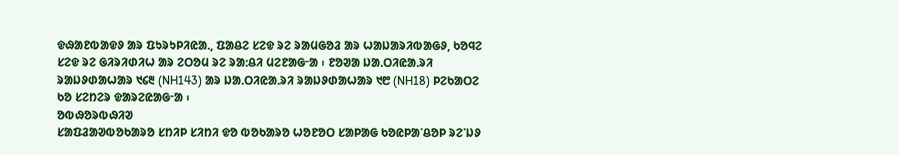ᱫᱷᱟᱱᱵᱟᱫᱽ ᱟᱨ ᱯᱩᱨᱩᱞᱤᱭᱟᱹ, ᱯᱟᱪᱮ ᱥᱮᱫ ᱨᱮ ᱨᱟᱢᱜᱚᱲ ᱟᱨ ᱦᱟᱡᱟᱨᱤᱵᱟᱜᱽ, ᱠᱚᱧᱮ ᱥᱮᱫ ᱨᱮ ᱜᱤᱨᱤᱰᱤᱦ ᱟᱨ ᱮᱛᱚᱢ ᱨᱮ ᱨᱟᱺᱪᱤ ᱢᱮᱱᱟᱜᱼᱟ ᱾ ᱱᱚᱣᱟ ᱡᱟᱹᱛᱤᱭᱟᱹᱨᱤ ᱨᱟᱡᱽᱰᱟᱦᱟᱨ ᱑᱔᱓ (NH143) ᱟᱨ ᱡᱟᱹᱛᱤᱭᱟᱹᱨᱤ ᱨᱟᱡᱽᱰᱟᱦᱟᱨ ᱑᱘ (NH18) ᱞᱮᱠᱟᱛᱮ ᱠᱚ ᱥᱮᱴᱮᱨ ᱫᱟᱨᱮᱭᱟᱜᱼᱟ ᱾
ᱚᱵᱷᱚᱨᱵᱷᱤᱣ
ᱥᱟᱯᱲᱟᱣᱵᱚᱠᱟᱨᱚ ᱥᱴᱤᱞ ᱥᱤᱴᱤ ᱫᱚ ᱵᱚᱠᱟᱨᱚ ᱦᱚᱱᱚᱛ ᱥᱟᱞᱟᱜ ᱠᱚᱭᱞᱟᱸᱪᱚᱞ ᱨᱮᱸᱡᱽ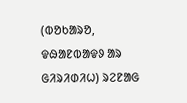(ᱵᱚᱠᱟᱨᱚ, ᱫᱷᱟᱱᱵᱟᱫᱽ ᱟᱨ ᱜᱤᱨᱤᱰᱤᱦ) ᱨᱮᱱᱟᱜ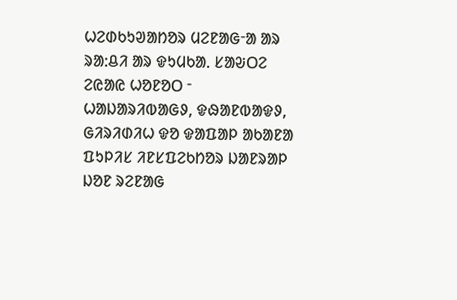ᱦᱮᱰᱠᱩᱣᱟᱴᱚᱨ ᱢᱮᱱᱟᱜᱼᱟ ᱟᱨ ᱨᱟᱺᱪᱤ ᱟᱨ ᱫᱩᱢᱠᱟᱹ ᱥᱟᱶᱛᱮ ᱮᱭᱟᱭ ᱦᱚᱱᱚᱛ ᱼ ᱦᱟᱡᱟᱨᱤᱵᱟᱜᱽ, ᱫᱷᱟᱱᱵᱟᱫᱽ, ᱜᱤᱨᱤᱰᱤᱦ ᱫᱚ ᱫᱟᱯᱟᱞ ᱟᱠᱟᱱᱟ ᱯᱩᱞᱤᱥ ᱤᱱᱥᱯᱮᱠᱴᱚᱨ ᱡᱟᱱᱨᱟᱞ ᱡᱚᱱ ᱨᱮᱱᱟᱜ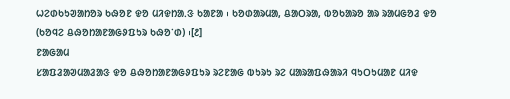ᱦᱮᱰᱠᱩᱣᱟᱴᱚᱨ ᱠᱷᱚᱱ ᱫᱚ ᱢᱤᱫᱴᱟᱹᱝ ᱠᱟᱱᱟ ᱾ ᱠᱚᱰᱟᱨᱢᱟ, ᱪᱟᱛᱨᱟ, ᱵᱚᱠᱟᱨᱚ ᱟᱨ ᱨᱟᱢᱜᱚᱲ ᱫᱚ (ᱠᱚᱧᱮ ᱪᱷᱚᱴᱟᱱᱟᱜᱽᱯᱩᱨ ᱠᱷᱚᱸᱰ) ᱾[᱒]
ᱱᱟᱜᱟᱢ
ᱥᱟᱯᱲᱟᱣᱢᱟᱲᱟᱝ ᱫᱚ ᱪᱷᱚᱴᱟᱱᱟᱜᱽᱯᱩᱨ ᱨᱮᱱᱟᱜ ᱵᱩᱨᱩ ᱨᱮ ᱢᱟᱨᱟᱯᱷᱟᱨᱤ ᱧᱩᱛᱩᱢᱟᱱ ᱢᱤᱫ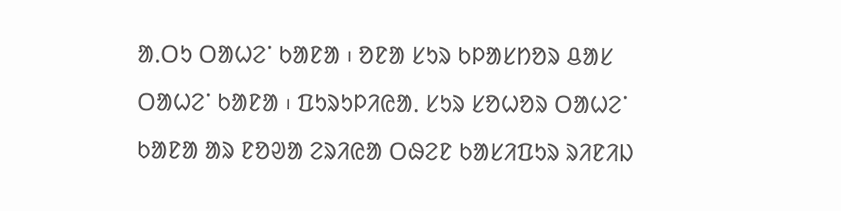ᱟᱹᱛᱩ ᱛᱟᱦᱮᱸ ᱠᱟᱱᱟ ᱾ ᱚᱱᱟ ᱥᱩᱨ ᱠᱞᱟᱥᱴᱚᱨ ᱪᱟᱥ ᱛᱟᱦᱮᱸ ᱠᱟᱱᱟ ᱾ ᱯᱩᱨᱩᱞᱤᱭᱟᱹ ᱥᱩᱨ ᱥᱚᱦᱚᱨ ᱛᱟᱦᱮᱸ ᱠᱟᱱᱟ ᱟᱨ ᱱᱚᱣᱟ ᱮᱨᱤᱭᱟ ᱛᱷᱮᱱ ᱠᱟᱥᱤᱯᱩᱨ ᱨᱤᱱᱤᱡ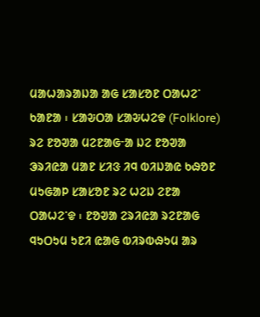ᱢᱟᱦᱟᱨᱟᱡᱟ ᱟᱜ ᱥᱟᱥᱚᱱ ᱛᱟᱦᱮᱸ ᱠᱟᱱᱟ ᱾ ᱥᱟᱶᱛᱟ ᱥᱟᱶᱦᱮᱫ (Folklore) ᱨᱮ ᱱᱚᱣᱟ ᱢᱮᱱᱟᱜᱼᱟ ᱡᱮ ᱱᱚᱣᱟ ᱳᱨᱤᱭᱟ ᱢᱟᱱ ᱥᱤᱝ ᱤᱧ ᱵᱤᱡᱟᱭ ᱠᱷᱚᱱ ᱢᱩᱜᱟᱞ ᱥᱟᱥᱚᱱ ᱨᱮ ᱦᱮᱡ ᱮᱱᱟ ᱛᱟᱦᱮᱸᱫ ᱾ ᱱᱚᱣᱟ ᱮᱨᱤᱭᱟ ᱨᱮᱱᱟᱜ ᱧᱩᱛᱩᱢ ᱩᱱᱤ ᱭᱟᱜ ᱵᱤᱨᱵᱷᱩᱢ ᱟᱨ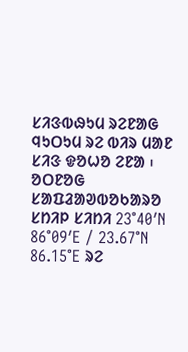ᱥᱤᱝᱵᱷᱩᱢ ᱨᱮᱱᱟᱜ ᱧᱩᱛᱩᱢ ᱨᱮ ᱵᱤᱨ ᱢᱟᱱ ᱥᱤᱝ ᱫᱚᱦᱚ ᱮᱱᱟ ᱾
ᱚᱛᱱᱚᱜ
ᱥᱟᱯᱲᱟᱣᱵᱚᱠᱟᱨᱚ ᱥᱴᱤᱞ ᱥᱤᱴᱤ 23°40′N 86°09′E / 23.67°N 86.15°E ᱨᱮ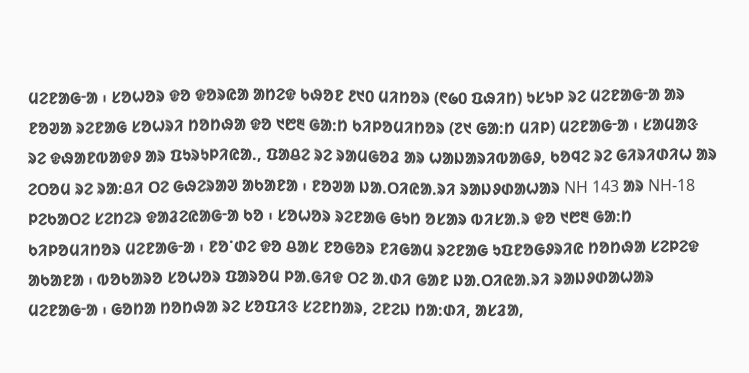ᱢᱮᱱᱟᱜᱼᱟ ᱾ ᱥᱚᱦᱚᱨ ᱫᱚ ᱫᱚᱨᱭᱟ ᱟᱴᱮᱫ ᱠᱷᱚᱱ ᱒᱑᱐ ᱢᱤᱴᱚᱨ (᱖᱙᱐ ᱯᱷᱤᱴ) ᱩᱥᱩᱞ ᱨᱮ ᱢᱮᱱᱟᱜᱼᱟ ᱟᱨ ᱱᱚᱣᱟ ᱨᱮᱱᱟᱜ ᱥᱚᱦᱨᱤ ᱴᱚᱴᱷᱟ ᱫᱚ ᱑᱘᱓ ᱜᱟᱺᱴ ᱠᱤᱞᱚᱢᱤᱴᱚᱨ (᱗᱑ ᱜᱟᱺᱴ ᱢᱤᱞ) ᱢᱮᱱᱟᱜᱼᱟ ᱾ ᱥᱟᱢᱟᱝ ᱨᱮ ᱫᱷᱟᱱᱵᱟᱫᱽ ᱟᱨ ᱯᱩᱨᱩᱞᱤᱭᱟᱹ, ᱯᱟᱪᱮ ᱨᱮ ᱨᱟᱢᱜᱚᱲ ᱟᱨ ᱦᱟᱡᱟᱨᱤᱵᱟᱜᱽ, ᱠᱚᱧᱮ ᱨᱮ ᱜᱤᱨᱤᱰᱤᱦ ᱟᱨ ᱮᱛᱚᱢ ᱨᱮ ᱨᱟᱺᱪᱤ ᱛᱮ ᱜᱷᱮᱨᱟᱣ ᱟᱠᱟᱱᱟ ᱾ ᱱᱚᱣᱟ ᱡᱟᱹᱛᱤᱭᱟᱹᱨᱤ ᱨᱟᱡᱽᱰᱟᱦᱟᱨ NH 143 ᱟᱨ NH-18 ᱞᱮᱠᱟᱛᱮ ᱥᱮᱴᱮᱨ ᱫᱟᱲᱮᱭᱟᱜᱼᱟ ᱠᱚ ᱾ ᱥᱚᱦᱚᱨ ᱨᱮᱱᱟᱜ ᱜᱩᱴ ᱚᱥᱟᱨ ᱵᱤᱥᱟᱹᱨ ᱫᱚ ᱑᱘᱓ ᱜᱟᱺᱴ ᱠᱤᱞᱚᱢᱤᱴᱚᱨ ᱢᱮᱱᱟᱜᱼᱟ ᱾ ᱱᱚᱸᱰᱮ ᱫᱚ ᱪᱟᱥ ᱱᱚᱜᱚᱨ ᱱᱤᱜᱟᱢ ᱨᱮᱱᱟᱜ ᱩᱯᱱᱚᱜᱽᱨᱤᱭ ᱴᱚᱴᱷᱟ ᱥᱮᱞᱮᱫ ᱟᱠᱟᱱᱟ ᱾ ᱵᱚᱠᱟᱨᱚ ᱥᱚᱦᱚᱨ ᱯᱟᱨᱚᱢ ᱞᱟᱹᱜᱤᱫ ᱛᱮ ᱟᱹᱰᱤ ᱜᱟᱱ ᱡᱟᱹᱛᱤᱭᱟᱹᱨᱤ ᱨᱟᱡᱽᱰᱟᱦᱟᱨ ᱢᱮᱱᱟᱜᱼᱟ ᱾ ᱜᱚᱴᱟ ᱴᱚᱴᱷᱟ ᱨᱮ ᱥᱚᱯᱤᱝ ᱥᱮᱱᱴᱟᱨ, ᱮᱱᱮᱡ ᱴᱟᱺᱰᱤ, ᱟᱥᱲᱟ,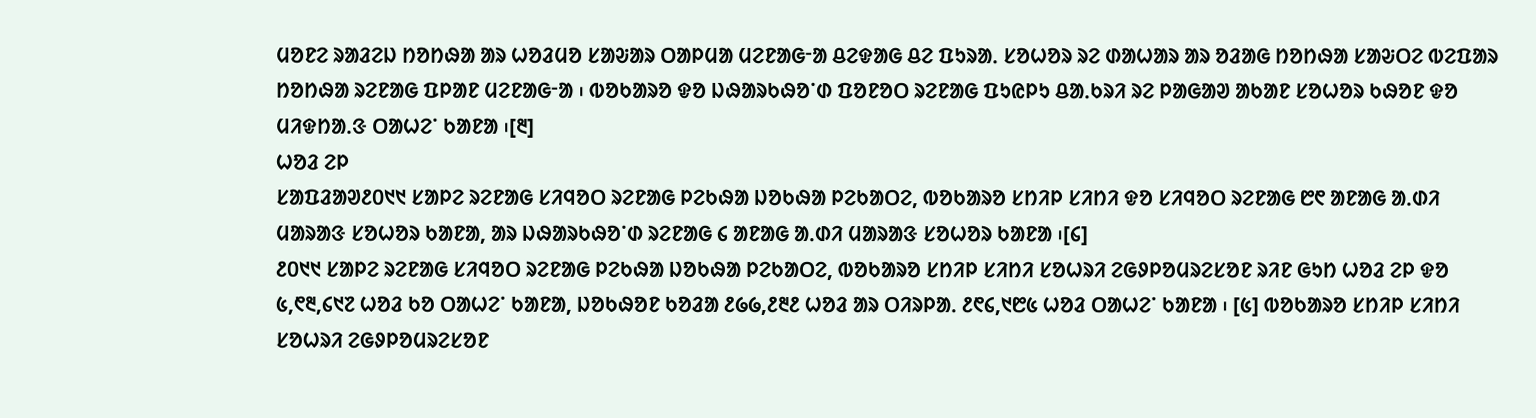ᱢᱚᱱᱮ ᱨᱟᱲᱮᱡ ᱴᱚᱴᱷᱟ ᱟᱨ ᱦᱚᱲᱢᱚ ᱥᱟᱶᱟᱨ ᱛᱟᱞᱢᱟ ᱢᱮᱱᱟᱜᱼᱟ ᱪᱮᱫᱟᱜ ᱪᱮ ᱯᱩᱨᱟᱹ ᱥᱚᱦᱚᱨ ᱨᱮ ᱰᱟᱦᱟᱨ ᱟᱨ ᱚᱲᱟᱜ ᱴᱚᱴᱷᱟ ᱥᱟᱶᱛᱮ ᱵᱮᱯᱟᱨ ᱴᱚᱴᱷᱟ ᱨᱮᱱᱟᱜ ᱯᱞᱟᱱ ᱢᱮᱱᱟᱜᱼᱟ ᱾ ᱵᱚᱠᱟᱨᱚ ᱫᱚ ᱡᱷᱟᱨᱠᱷᱚᱸᱰ ᱯᱚᱱᱚᱛ ᱨᱮᱱᱟᱜ ᱯᱩᱭᱞᱩ ᱪᱟᱹᱠᱨᱤ ᱨᱮ ᱞᱟᱜᱟᱣ ᱟᱠᱟᱱ ᱥᱚᱦᱚᱨ ᱠᱷᱚᱱ ᱫᱚ ᱢᱤᱫᱴᱟᱹᱝ ᱛᱟᱦᱮᱸ ᱠᱟᱱᱟ ᱾[᱓]
ᱦᱚᱲ ᱮᱞ
ᱥᱟᱯᱲᱟᱣ᱒᱐᱑᱑ ᱥᱟᱞᱮ ᱨᱮᱱᱟᱜ ᱥᱤᱧᱚᱛ ᱨᱮᱱᱟᱜ ᱞᱮᱠᱷᱟ ᱡᱚᱠᱷᱟ ᱞᱮᱠᱟᱛᱮ, ᱵᱚᱠᱟᱨᱚ ᱥᱴᱤᱞ ᱥᱤᱴᱤ ᱫᱚ ᱥᱤᱧᱚᱛ ᱨᱮᱱᱟᱜ ᱘᱖ ᱟᱱᱟᱜ ᱟᱹᱰᱤ ᱢᱟᱨᱟᱝ ᱥᱚᱦᱚᱨ ᱠᱟᱱᱟ, ᱟᱨ ᱡᱷᱟᱨᱠᱷᱚᱸᱰ ᱨᱮᱱᱟᱜ ᱔ ᱟᱱᱟᱜ ᱟᱹᱰᱤ ᱢᱟᱨᱟᱝ ᱥᱚᱦᱚᱨ ᱠᱟᱱᱟ ᱾[᱔]
᱒᱐᱑᱑ ᱥᱟᱞᱮ ᱨᱮᱱᱟᱜ ᱥᱤᱧᱚᱛ ᱨᱮᱱᱟᱜ ᱞᱮᱠᱷᱟ ᱡᱚᱠᱷᱟ ᱞᱮᱠᱟᱛᱮ, ᱵᱚᱠᱟᱨᱚ ᱥᱴᱤᱞ ᱥᱤᱴᱤ ᱥᱚᱦᱨᱤ ᱮᱜᱽᱞᱚᱢᱨᱮᱥᱚᱱ ᱨᱤᱱ ᱜᱩᱴ ᱦᱚᱲ ᱮᱞ ᱫᱚ ᱕,᱖᱓,᱔᱑᱗ ᱦᱚᱲ ᱠᱚ ᱛᱟᱦᱮᱸ ᱠᱟᱱᱟ, ᱡᱚᱠᱷᱚᱱ ᱠᱚᱲᱟ ᱒᱙᱙,᱒᱓᱒ ᱦᱚᱲ ᱟᱨ ᱛᱤᱨᱞᱟᱹ ᱒᱖᱔,᱑᱘᱕ ᱦᱚᱲ ᱛᱟᱦᱮᱸ ᱠᱟᱱᱟ ᱾ [᱕] ᱵᱚᱠᱟᱨᱚ ᱥᱴᱤᱞ ᱥᱤᱴᱤ ᱥᱚᱦᱨᱤ ᱮᱜᱽᱞᱚᱢᱨᱮᱥᱚᱱ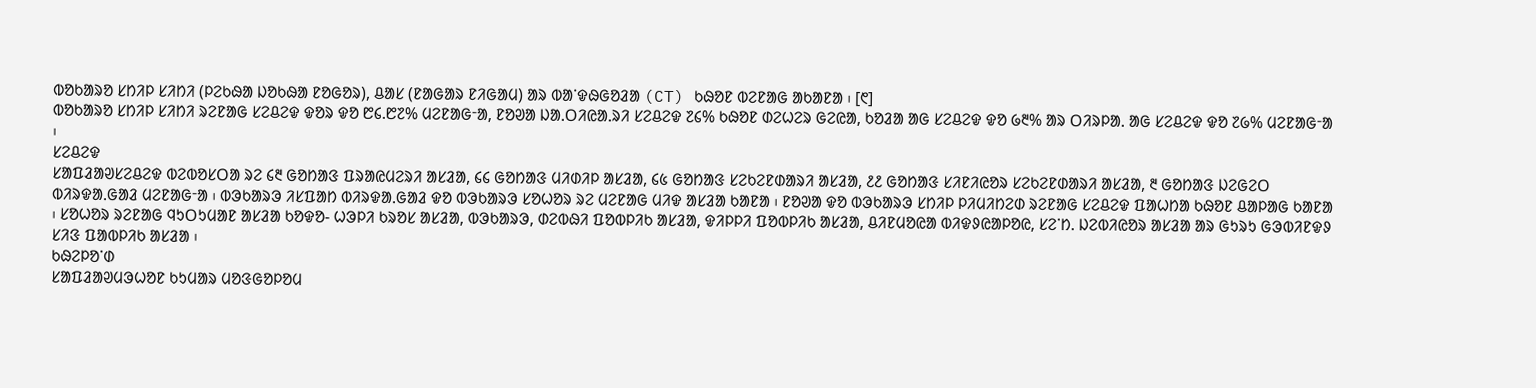ᱵᱚᱠᱟᱨᱚ ᱥᱴᱤᱞ ᱥᱤᱴᱤ (ᱞᱮᱠᱷᱟ ᱡᱚᱠᱷᱟ ᱱᱚᱜᱚᱨ), ᱪᱟᱥ (ᱱᱟᱜᱟᱨ ᱱᱤᱜᱟᱢ) ᱟᱨ ᱵᱟᱸᱫᱷᱜᱚᱲᱟ (CT) ᱠᱷᱚᱱ ᱵᱮᱱᱟᱜ ᱟᱠᱟᱱᱟ ᱾ [᱖]
ᱵᱚᱠᱟᱨᱚ ᱥᱴᱤᱞ ᱥᱤᱴᱤ ᱨᱮᱱᱟᱜ ᱥᱮᱪᱮᱫ ᱫᱚᱨ ᱫᱚ ᱘᱔.᱘᱗% ᱢᱮᱱᱟᱜᱼᱟ, ᱱᱚᱣᱟ ᱡᱟᱹᱛᱤᱭᱟᱹᱨᱤ ᱥᱮᱪᱮᱫ ᱗᱔% ᱠᱷᱚᱱ ᱰᱮᱦᱮᱨ ᱜᱮᱭᱟ, ᱠᱚᱲᱟ ᱟᱜ ᱥᱮᱪᱮᱫ ᱫᱚ ᱙᱓% ᱟᱨ ᱛᱤᱨᱞᱟᱹ ᱟᱜ ᱥᱮᱪᱮᱫ ᱫᱚ ᱗᱙% ᱢᱮᱱᱟᱜᱼᱟ ᱾
ᱥᱮᱪᱮᱫ
ᱥᱟᱯᱲᱟᱣᱥᱮᱪᱮᱫ ᱵᱮᱵᱚᱥᱛᱟ ᱨᱮ ᱔᱓ ᱜᱚᱴᱟᱝ ᱯᱨᱟᱭᱢᱮᱨᱤ ᱟᱥᱲᱟ, ᱔᱔ ᱜᱚᱴᱟᱝ ᱢᱤᱰᱤᱞ ᱟᱥᱲᱟ, ᱔᱕ ᱜᱚᱴᱟᱝ ᱥᱮᱠᱮᱱᱰᱟᱨᱤ ᱟᱥᱲᱟ, ᱒᱒ ᱜᱚᱴᱟᱝ ᱥᱤᱱᱤᱭᱚᱨ ᱥᱮᱠᱮᱱᱰᱟᱨᱤ ᱟᱥᱲᱟ, ᱓ ᱜᱚᱴᱟᱝ ᱡᱮᱜᱮᱛ ᱵᱤᱨᱫᱟᱹᱜᱟᱲ ᱢᱮᱱᱟᱜᱼᱟ ᱾ ᱵᱳᱠᱟᱨᱳ ᱤᱥᱯᱟᱴ ᱵᱤᱨᱫᱟᱹᱜᱟᱲ ᱫᱚ ᱵᱳᱠᱟᱨᱳ ᱥᱚᱦᱚᱨ ᱨᱮ ᱢᱮᱱᱟᱜ ᱢᱤᱫ ᱟᱥᱲᱟ ᱠᱟᱱᱟ ᱾ ᱱᱚᱣᱟ ᱫᱚ ᱵᱳᱠᱟᱨᱳ ᱥᱴᱤᱞ ᱞᱤᱢᱤᱴᱮᱰ ᱨᱮᱱᱟᱜ ᱥᱮᱪᱮᱫ ᱯᱟᱦᱴᱟ ᱠᱷᱚᱱ ᱪᱟᱞᱟᱜ ᱠᱟᱱᱟ ᱾ ᱥᱚᱦᱚᱨ ᱨᱮᱱᱟᱜ ᱧᱩᱛᱩᱢᱟᱱ ᱟᱥᱲᱟ ᱠᱚᱫᱚ- ᱦᱳᱞᱤ ᱠᱨᱚᱥ ᱟᱥᱲᱟ, ᱵᱳᱠᱟᱨᱳ, ᱰᱮᱵᱷᱤ ᱯᱚᱵᱞᱤᱠ ᱟᱥᱲᱟ, ᱫᱤᱞᱞᱤ ᱯᱚᱵᱞᱤᱠ ᱟᱥᱲᱟ, ᱪᱤᱱᱢᱚᱭᱟ ᱵᱤᱫᱽᱭᱟᱞᱚᱭ, ᱥᱮᱸᱴ. ᱡᱮᱵᱤᱭᱚᱨ ᱟᱥᱲᱟ ᱟᱨ ᱜᱩᱨᱩ ᱜᱳᱵᱤᱱᱫᱽ ᱥᱤᱝ ᱯᱟᱵᱞᱤᱠ ᱟᱥᱲᱟ ᱾
ᱠᱷᱮᱞᱚᱸᱰ
ᱥᱟᱯᱲᱟᱣᱢᱳᱦᱚᱱ ᱠᱩᱢᱟᱨ ᱢᱚᱝᱜᱚᱞᱚᱢ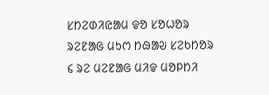ᱥᱴᱮᱰᱤᱭᱟᱢ ᱫᱚ ᱥᱚᱦᱚᱨ ᱨᱮᱱᱟᱜ ᱢᱩᱬ ᱴᱷᱟᱶ ᱥᱮᱠᱴᱚᱨ ᱔ ᱨᱮ ᱢᱮᱱᱟᱜ ᱢᱤᱫ ᱢᱚᱞᱴᱤ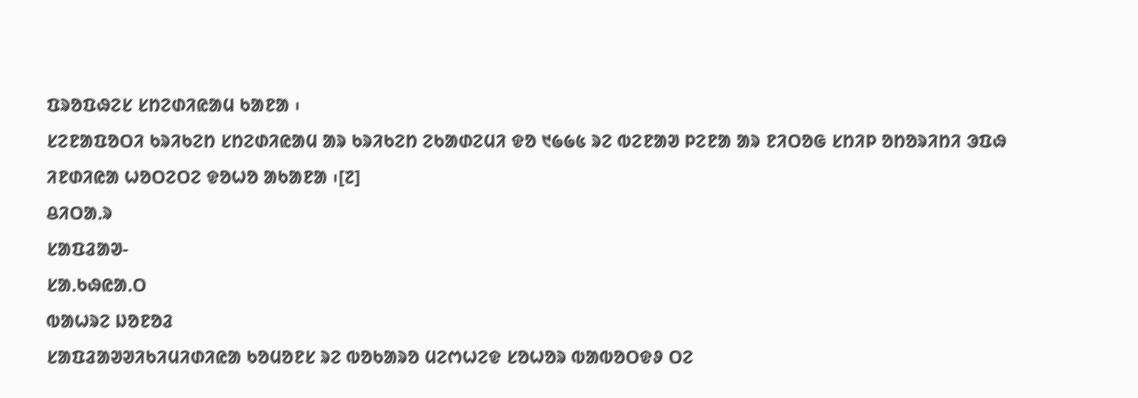ᱯᱨᱚᱯᱷᱮᱥ ᱥᱴᱮᱰᱤᱭᱟᱢ ᱠᱟᱱᱟ ᱾
ᱥᱮᱱᱟᱯᱚᱛᱤ ᱠᱨᱤᱠᱮᱴ ᱥᱴᱮᱰᱤᱭᱟᱢ ᱟᱨ ᱠᱨᱤᱠᱮᱴ ᱮᱠᱟᱰᱮᱢᱤ ᱫᱚ ᱑᱙᱙᱕ ᱨᱮ ᱵᱮᱱᱟᱣ ᱞᱮᱱᱟ ᱟᱨ ᱱᱤᱛᱚᱜ ᱥᱴᱤᱞ ᱚᱴᱚᱨᱤᱴᱤ ᱳᱯᱷ ᱤᱱᱰᱤᱭᱟ ᱦᱚᱛᱮᱛᱮ ᱫᱚᱦᱚ ᱟᱠᱟᱱᱟ ᱾[᱗]
ᱪᱤᱛᱟᱹᱨ
ᱥᱟᱯᱲᱟᱣ-
ᱥᱟᱹᱠᱷᱭᱟᱹᱛ
ᱵᱟᱦᱨᱮ ᱡᱚᱱᱚᱲ
ᱥᱟᱯᱲᱟᱣᱣᱤᱠᱤᱢᱤᱰᱤᱭᱟ ᱠᱚᱢᱚᱱᱥ ᱨᱮ ᱵᱚᱠᱟᱨᱚ ᱢᱮᱬᱦᱮᱫ ᱥᱚᱦᱚᱨ ᱵᱟᱵᱚᱛᱫᱽ ᱛᱮ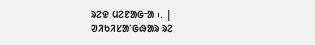ᱨᱮᱫ ᱢᱮᱱᱟᱜᱼᱟ ᱾. |
ᱣᱤᱠᱤᱥᱟᱸᱜᱷᱟᱨ ᱨᱮ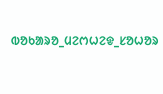ᱵᱚᱠᱟᱨᱚ_ᱢᱮᱬᱦᱮᱫ_ᱥᱚᱦᱚᱨ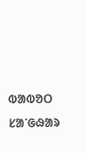ᱵᱟᱵᱚᱛ ᱥᱟᱸᱜᱷᱟᱨ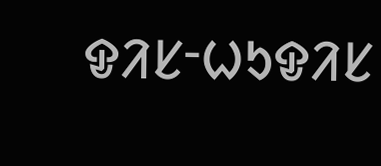ᱫᱤᱥᱼᱦᱩᱫᱤᱥ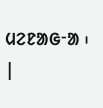ᱢᱮᱱᱟᱜᱼᱟ ᱾ |